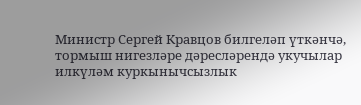Министр Сергей Кравцов билгеләп үткәнчә, тормыш нигезләре дәресләрендә укучылар илкүләм куркынычсызлык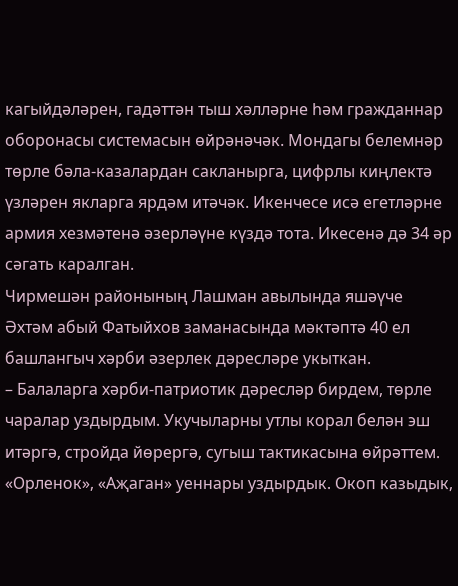кагыйдәләрен, гадәттән тыш хәлләрне һәм гражданнар оборонасы системасын өйрәнәчәк. Мондагы белемнәр төрле бәла-казалардан сакланырга, цифрлы киңлектә үзләрен якларга ярдәм итәчәк. Икенчесе исә егетләрне армия хезмәтенә әзерләүне күздә тота. Икесенә дә 34 әр сәгать каралган.
Чирмешән районының Лашман авылында яшәүче Әхтәм абый Фатыйхов заманасында мәктәптә 40 ел башлангыч хәрби әзерлек дәресләре укыткан.
– Балаларга хәрби-патриотик дәресләр бирдем, төрле чаралар уздырдым. Укучыларны утлы корал белән эш итәргә, стройда йөрергә, сугыш тактикасына өйрәттем. «Орленок», «Аҗаган» уеннары уздырдык. Окоп казыдык,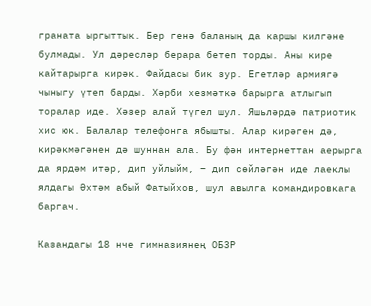граната ыргыттык. Бер генә баланың да каршы килгәне булмады. Ул дәресләр берара бетеп торды. Аны кире кайтарырга кирәк. Файдасы бик зур. Егетләр армиягә чыныгу үтеп барды. Хәрби хезмәткә барырга атлыгып торалар иде. Хәзер алай түгел шул. Яшьләрдә патриотик хис юк. Балалар телефонга ябышты. Алар кирәген дә, кирәкмәгәнен дә шуннан ала. Бу фән интернеттан аерырга да ярдәм итәр, дип уйлыйм, – дип сөйләгән иде лаеклы ялдагы Әхтәм абый Фатыйхов, шул авылга командировкага баргач.

Казандагы 18 нче гимназиянең ОБЗР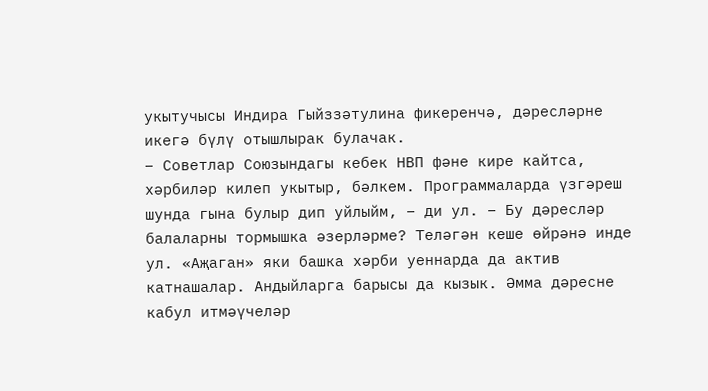укытучысы Индира Гыйззәтулина фикеренчә, дәресләрне икегә бүлү отышлырак булачак.
– Советлар Союзындагы кебек НВП фәне кире кайтса, хәрбиләр килеп укытыр, бәлкем. Программаларда үзгәреш шунда гына булыр дип уйлыйм, – ди ул. – Бу дәресләр балаларны тормышка әзерләрме? Теләгән кеше өйрәнә инде ул. «Аҗаган» яки башка хәрби уеннарда да актив катнашалар. Андыйларга барысы да кызык. Әмма дәресне кабул итмәүчеләр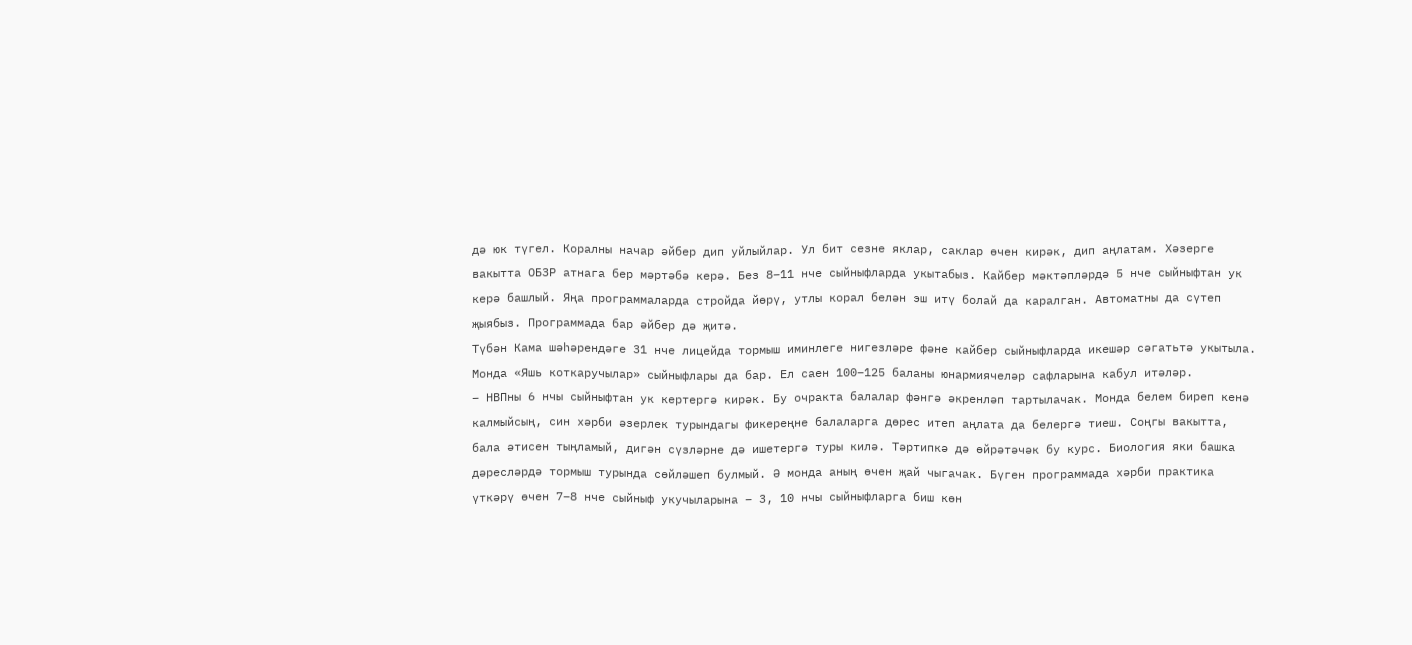дә юк түгел. Коралны начар әйбер дип уйлыйлар. Ул бит сезне яклар, саклар өчен кирәк, дип аңлатам. Хәзерге вакытта ОБЗР атнага бер мәртәбә керә. Без 8–11 нче сыйныфларда укытабыз. Кайбер мәктәпләрдә 5 нче сыйныфтан ук керә башлый. Яңа программаларда стройда йөрү, утлы корал белән эш итү болай да каралган. Автоматны да сүтеп җыябыз. Программада бар әйбер дә җитә.
Түбән Кама шәһәрендәге 31 нче лицейда тормыш иминлеге нигезләре фәне кайбер сыйныфларда икешәр сәгатьтә укытыла. Монда «Яшь коткаручылар» сыйныфлары да бар. Ел саен 100–125 баланы юнармиячеләр сафларына кабул итәләр.
– НВПны 6 нчы сыйныфтан ук кертергә кирәк. Бу очракта балалар фәнгә әкренләп тартылачак. Монда белем биреп кенә калмыйсың, син хәрби әзерлек турындагы фикереңне балаларга дөрес итеп аңлата да белергә тиеш. Соңгы вакытта, бала әтисен тыңламый, дигән сүзләрне дә ишетергә туры килә. Тәртипкә дә өйрәтәчәк бу курс. Биология яки башка дәресләрдә тормыш турында сөйләшеп булмый. Ә монда аның өчен җай чыгачак. Бүген программада хәрби практика үткәрү өчен 7–8 нче сыйныф укучыларына – 3, 10 нчы сыйныфларга биш көн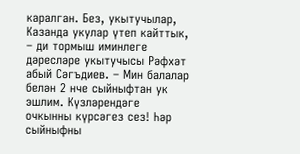каралган. Без, укытучылар, Казанда укулар үтеп кайттык, – ди тормыш иминлеге дәресләре укытучысы Рәфхәт абый Сәгъдиев. – Мин балалар белән 2 нче сыйныфтан ук эшлим. Күзләрендәге очкынны күрсәгез сез! Һәр сыйныфны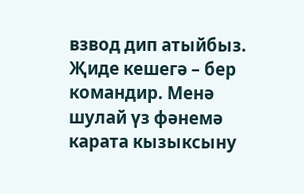взвод дип атыйбыз. Җиде кешегә – бер командир. Менә шулай үз фәнемә карата кызыксыну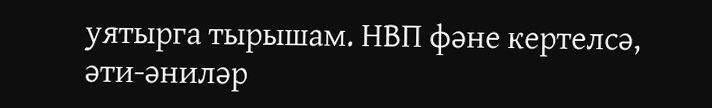уятырга тырышам. НВП фәне кертелсә, әти-әниләр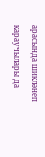арасында шикләнеп караучылары да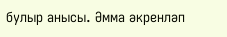булыр анысы. Әмма әкренләп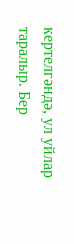кертелгәндә, ул уйлар таралыр. Бер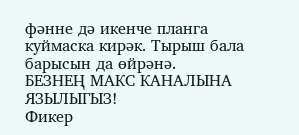фәнне дә икенче планга куймаска кирәк. Тырыш бала барысын да өйрәнә.
БЕЗНЕҢ МАКС КАНАЛЫНА ЯЗЫЛЫГЫЗ!
Фикер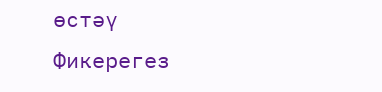өстәү
Фикерегез